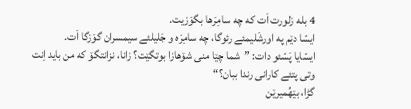4 بله زلورت اَت که چه سامِرَها بگوَزیت.
ایسّا دێم په اورشَلیمئے رئوگا، چه سامِرَه و جَلیلئے سیمسران گوَزگا اَت.
ایسّایا پَسّئو دات: ”شما چێا منی شۆهازا بوتگێت؟ زانا، نزانتگۆ که من باید اِنت وتی پتئے کارانی رندا ببان؟“
گڑا، بێهُمیرێن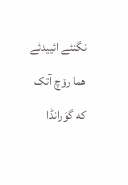نگنئے ائییدئے هما رۆچ آتک که گوَرانڈا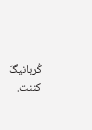کُربانیگَ کننت.